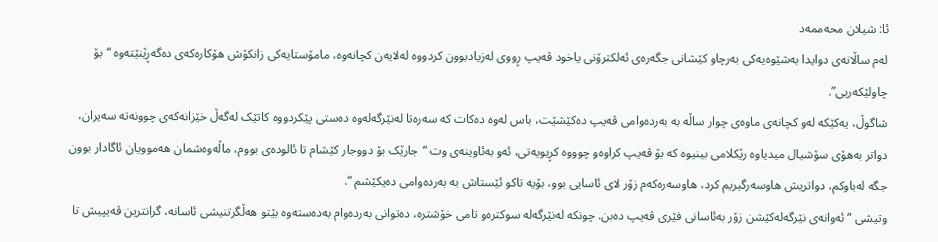ئا: شیلان محەممەد
لەم ساڵانەی دوایدا بەشێوەیەکی بەرچاو کێشانی جگەرەی ئەلکترۆنی یاخود ڤەیپ ڕووی لەزیادبوون کردووە لەلایەن کچانەوە، مامۆستایەکی زانکۆش هۆکارەکەی دەگەڕێنێتەوە “بۆ چاولێکەریی”.
شاگوڵ، یەکێکە لەو کچانەی ماوەی چوار ساڵە بە بەردەوامی ڤەیپ دەکێشێت، باس لەوە دەکات کە سەرەتا لەنێرگەلەوە دەستی پێکردووە کاتێک لەگەڵ خێزانەکەی چوونەتە سەیران، دواتر بەهۆی سۆشیال میدیاوە رێکلامی بینیوە کە بۆ ڤەیپ کراوەو چوووە کڕیویەتی، ئەو بەئاوینەی وت “جارێک بۆ دووجار کێشام تا ئالودەی بووم، ماڵەوەشمان هەموویان ئاگادار بوون جگە لەباوکم، دواتریش هاوسەرگیریم کرد، هاوسەرەکەم زۆر لای ئاسایی بوو، بۆیە تاکو ئێستاش بە بەردەوامی دەیکێشم “.
وتیشی “ئەوانەی نێرگەلەکێشن زۆر بەئاسانی فێری ڤەیپ دەبن. چونکە لەنێرگەلە سوکترەو تامی خۆشترە، دەتوانی بەردەوام بەدەستەوە بێتو هەڵگرتنیشی ئاسانە، گرانترین ڤەیپیش تا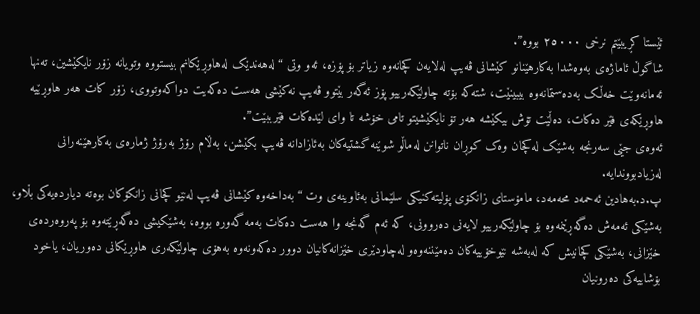ئێستا کڕیبێتم نرخی ٢٥٠٠٠ بووە”.
شاگوڵ ئاماژەی بەوەشدا بەکارهێنانو کێشانی ڤەیپ لەلایەن کچانەوە زیاتر بۆ پۆزە، ئەو وتی “لەهەندێک لەهاوڕێکانم بیستووە وتویانە زۆر نایکێشین، تەنها ئەمانەوێت خەڵک بەدەستمانەوە بیبینێت، شتەکە بۆتە چاولێکەرییو پۆز ئەگەر بێتوو ڤەیپ نەکێشی هەست دەکەیت دواکەوتووی، زۆر کات هەر هاوڕێیە هاوڕێکەی فێر دەکات، دەڵێت تۆش بیکێشە هەر تۆ نایکێشیتو تامی خۆشە تا وای لێدەکات فێرببێت”.
ئەوەی جێی سەرنجە بەشێک لەکچان وەک کوڕان ناتوانن لەماڵو شوێنە گشتیەکان بەئازادانە ڤەیپ بکێشن، بەڵام رۆژ بەرۆژ ژمارەی بەکارهێنەرانی لەزیادبووندایە.
پ.د.بەهادین ئەحمەد محەمەد، مامۆستای زانکۆی پۆلیتەکنیکی سلێمانی بەئاوینەی وت “بەداخەوە کێشانی ڤەیپ لەنێو کچانی زانکۆکان بوەتە دیاردەیەکی بڵاو، بەشێکی ئەمەش دەگەڕێنمەوە بۆ چاولێکەرییو لایەنی دەروونی، کە ئەم گەنجە وا هەست دەکات بەمە گەورە بووە، بەشێکیشی دەگەڕێتەوە بۆ پەروەردەی خێزانی، بەشێکی کچانیش کە لەبەشە نێوخۆییەکان دەمێننەوەو لەچاودێری خێزانەکانیان دوور دەکەونەوە بەهۆی چاولێکەری هاوڕێکانی دەوریان، یاخود بۆشاییەکی دەرونیان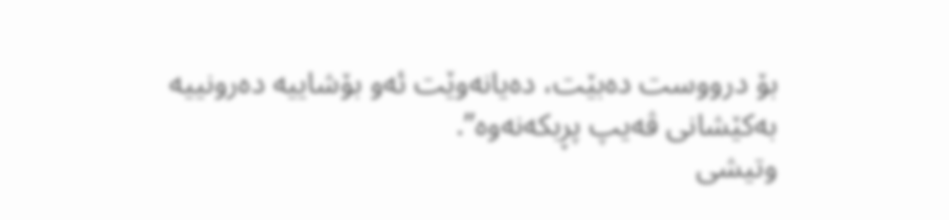بۆ درووست دەبێت، دەیانەوێت ئەو بۆشاییە دەرونییە بەکێشانی ڤەیپ پڕبکەنەوە”.
وتیشی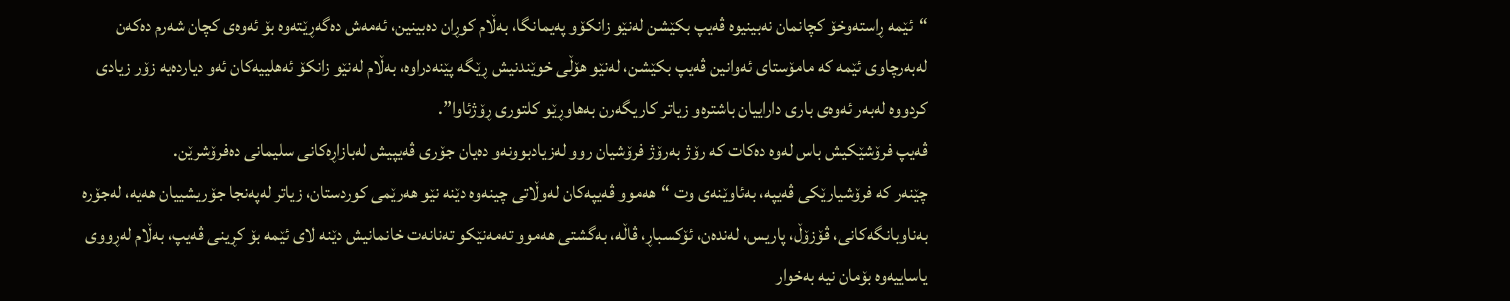“ئێمە ڕاستەوخۆ کچانمان نەبینیوە ڤەیپ بکێشن لەنێو زانکۆو پەیمانگا، بەڵام کوڕان دەبینین، ئەمەش دەگەڕێتەوە بۆ ئەوەی کچان شەرم دەکەن لەبەرچاوی ئێمە کە مامۆستای ئەوانین ڤەیپ بکێشن، لەنێو هۆڵی خوێندنیش ڕێگە پێنەدراوە، بەڵام لەنێو زانکۆ ئەهلییەکان ئەو دیاردەیە زۆر زیادی کردووە لەبەر ئەوەی باری داراییان باشترەو زیاتر کاریگەرن بەهاوڕێو کلتوری ڕۆژئاوا”.
ڤەیپ فرۆشێکیش باس لەوە دەکات کە رۆژ بەرۆژ فرۆشیان روو لەزیادبوونەو دەیان جۆری ڤەیپیش لەبازاڕەکانی سلیمانی دەفرۆشرێن.
چێنەر کە فرۆشیارێکی ڤەیپە، بەئاوێنەی وت “هەموو ڤەیپەکان لەوڵاتی چینەوە دێنە نێو هەرێمی کوردستان، زیاتر لەپەنجا جۆریشییان هەیە، لەجۆرە بەناوبانگەکانی، ڤۆزۆڵ، پاریس، لەندەن، ئۆکسباڕ، ڤاڵە، بەگشتی هەموو تەمەنێکو تەنانەت خانمانیش دێنە لای ئێمە بۆ کڕینی ڤەیپ، بەڵام لەڕووی یاساییەوە بۆمان نیە بەخوار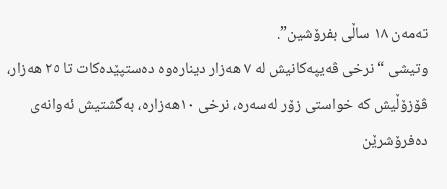تەمەن ١٨ ساڵی بفرۆشین”.
وتیشی “نرخی ڤەیپەکانیش لە ٧ هەزار دینارەوە دەستپێدەکات تا ٢٥ هەزار، ڤۆزۆڵیش کە خواستی زۆر لەسەرە، نرخی ١٠هەزارە، بەگشتیش ئەوانەی دەفرۆشرێن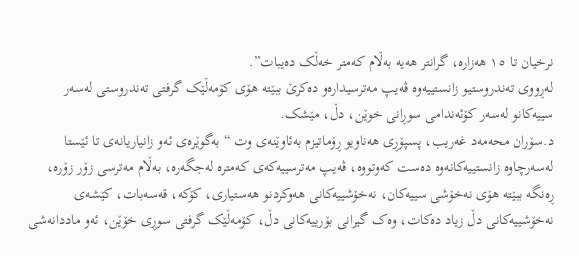نرخیان تا ١٥ هەزارە، گرانتر هەیە بەڵام کەمتر خەڵک دەیبات”.
لەڕووی تەندروستیو زانستییەوە ڤەیپ مەترسیدارەو دەکرێ ببێتە هۆی کۆمەڵێک گرفتی تەندروستی لەسەر سییەکانو لەسەر کۆئەندامی سوڕانی خوێن، دڵ، مێشک.
د.سۆران محەمەد غەریب، پسپۆڕی هەناویو ڕۆماتیزم بەئاوێنەی وت “بەگوێرەی ئەو زانیاریانەی تا ئێستا لەسەرچاوە زانستییەکانەوە دەست کەوتووە، ڤەیپ مەترسییەکەی کەمترە لەجگەرە، بەڵام مەترسی زۆر زۆرە، ڕەنگە ببێتە هۆی نەخۆشی سییەکان، نەخۆشییەکانی هەوکردنو هەستیاری، کۆکە، قەسەبات، کێشەی نەخۆشییەکانی دڵ زیاد دەکات، وەک گیرانی بۆرییەکانی دڵ، کۆمەڵێک گرفتی سوڕی خۆێن، ئەو ماددانەشی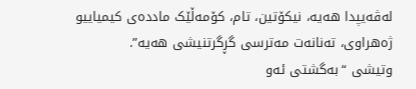لەڤەیپدا هەیە، نیکۆتین، تام، کۆمەڵێک ماددەی کیمیاییو ژەهراوی، تەنانەت مەترسی گڕگرتنیشی هەیە”.
وتیشی “بەگشتی ئەو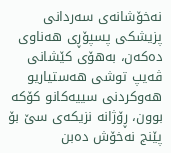نەخۆشانەی سەردانی پزیشکی پسپۆڕی هەناوی دەکەن، بەهۆی کێشانی ڤەیپ توشی هەستیاریو هەوکردنی سییەکانو کۆکە بوون، ڕۆژانە نزیکەی سێ بۆ پێنج نەخۆش دەبن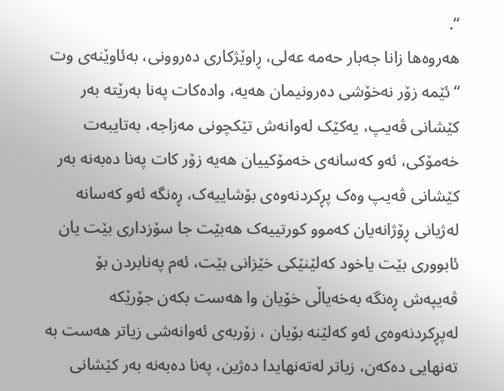“.
هەروەها زانا جەبار حەمە عەلی، ڕاوێژکاری دەروونی، بەئاوێنەی وت “ئێمە زۆر نەخۆشی دەرونیمان هەیە، وادەکات پەنا بەرێتە بەر کێشانی ڤەیپ، یەکێک لەوانەش تێکچونی مەزاجە، بەتایبەت خەمۆکی، ئەو کەسانەی خەمۆکییان هەیە زۆر کات پەنا دەبەنە بەر کێشانی ڤەیپ وەک پڕکردنەوەی بۆشاییەک، ڕەنگە ئەو کەسانە لەژیانی ڕۆژانەیان کەموو کورتییەک هەبێت جا سۆزداری بێت یان ئابووری بێت یاخود کەلێنێکی خێزانی بێت، ئەم پەنابردن بۆ ڤەیپەش ڕەنگە بەخەیاڵی خۆیان وا هەست بکەن جۆرێکە لەپڕکردنەوەی ئەو کەلێنە بۆیان ، زۆربەی ئەوانەشی زیاتر هەست بە تەنهایی دەکەن، زیاتر لەتەنهایدا دەژین، پەنا دەبەنە بەر کێشانی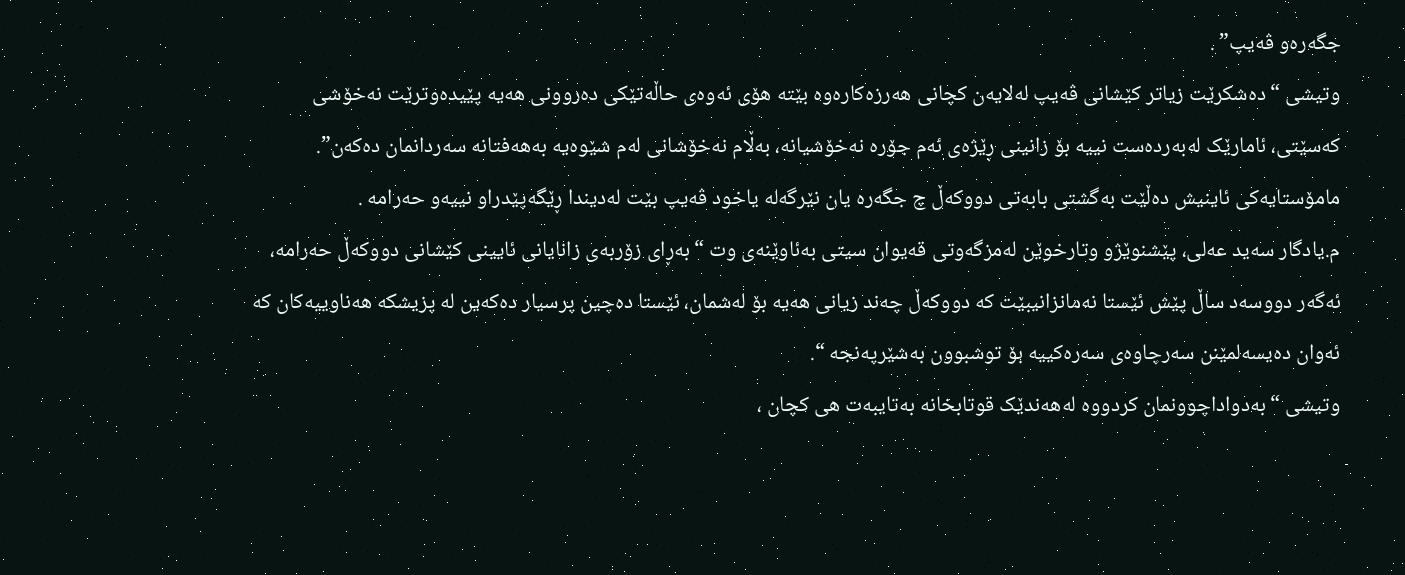جگەرەو ڤەیپ” .
وتیشی “دەشکرێت زیاتر کێشانی ڤەیپ لەلایەن کچانی هەرزەکارەوە بێتە هۆی ئەوەی حاڵەتێکی دەروونی هەیە پێیدەوترێت نەخۆشی کەسێتی، ئامارێک لەبەردەست نییە بۆ زانینی ڕێژەی ئەم جۆرە نەخۆشیانە، بەڵام نەخۆشانی لەم شێوەیە بەهەفتانە سەردانمان دەکەن”.
مامۆستایەکی ئاینیش دەڵێت بەگشتی بابەتی دووکەڵ چ جگەرە یان نێرگەلە یاخود ڤەیپ بێت لەدیندا ڕێگەپێدراو نییەو حەرامە .
م.یادگار سەید عەلی، پێشنوێژو وتارخوێن لەمزگەوتی قەیوان سیتی بەئاوێنەی وت “بەڕای زۆربەی زانایانی ئایینی کێشانی دووکەڵ حەرامە، ئەگەر دووسەد ساڵ پێش ئێستا نەمانزانیبێت کە دووکەڵ چەند زیانی هەیە بۆ لەشمان، ئێستا دەچین پرسیار دەکەین لە پزیشکە هەناوییەکان کە ئەوان دەیسەلمێنن سەرچاوەی سەرەکییە بۆ توشبوون بەشێرپەنجە “.
وتیشی “بەدواداچوونمان کردووە لەهەندێک قوتابخانە بەتایبەت هی کچان ،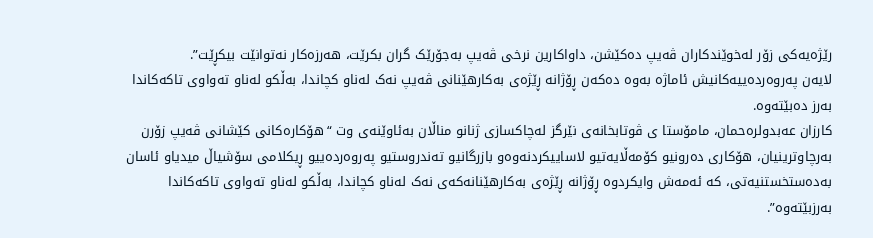رێژەیەکی زۆر لەخوێندکاران ڤەیپ دەکێشن، داواکارین نرخی ڤەیپ بەجۆرێک گران بکرێت، هەرزەکار نەتوانێت بیکڕێت”.
لایەن پەروەردەییەکانیش ئاماژە بەوە دەکەن ڕۆژانە ڕێژەی بەکارهێنانی ڤەیپ نەک لەناو کچاندا، بەڵکو لەناو تەواوی تاکەکاندا بەرز دەبێتەوە.
کارزان عەبدولرەحمان، مامۆستا ی ڤوتابخانەی نێرگز لەچاکسازی ژنانو مناڵان بەئاوێنەی وت “هۆکارەکانی کێشانی ڤەیپ زۆرن بەرچاوترینیان، هۆکاری دەرونیو کۆمەڵایەتیو لاساییکردنەوەو بازرگانیو تەندروستیو پەروەردەییو ڕیکلامی سۆشیاڵ میدیاو ئاسان بەدەستخستنیەتی، کە ئەمەش وایکردوە ڕۆژانە ڕێژەی بەکارهێنانەکەی نەک لەناو کچاندا، بەڵکو لەناو تەواوی تاکەکاندا بەرزبێتەوە”.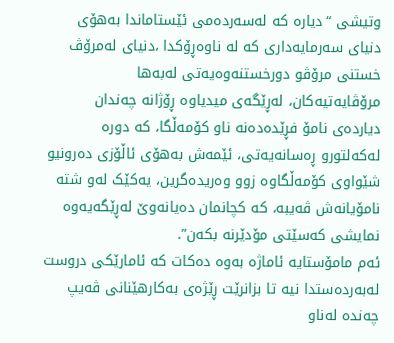وتیشی “دیارە کە لەسەردەمی ئێستاماندا بەهۆی دنیای سەرمایەداری کە لە ناوەڕۆکدا ،دنیای لەمرۆڤ خستنی مرۆڤو دورخستنەوەیەتی لەبەها مرۆڤایەتیەکان، لەڕێگەی میدیاوە ڕۆژانە چەندان دیاردەی نامۆ فڕێدەدەنە ناو کۆمەڵگا، کە دورە لەکەلتورو ڕەسانەیەتی، ئێمەش بەهۆی ئاڵۆزی دەرونیو شێواوی کۆمەڵگاوە زوو وەریدەگرین، یەکێک لەو شتە نامۆیانەش ڤەیبە، کە کچانمان دەیانەوێ لەڕێگەیەوە نمایشی کەسێتی مۆدێرنە بکەن”.
ئەم مامۆستایە ئاماژە بەوە دەکات کە ئامارێکی دروست لەبەردەستدا نیە تا بزانرێت ڕێژەی بەکارهێنانی ڤەیپ چەندە لەناو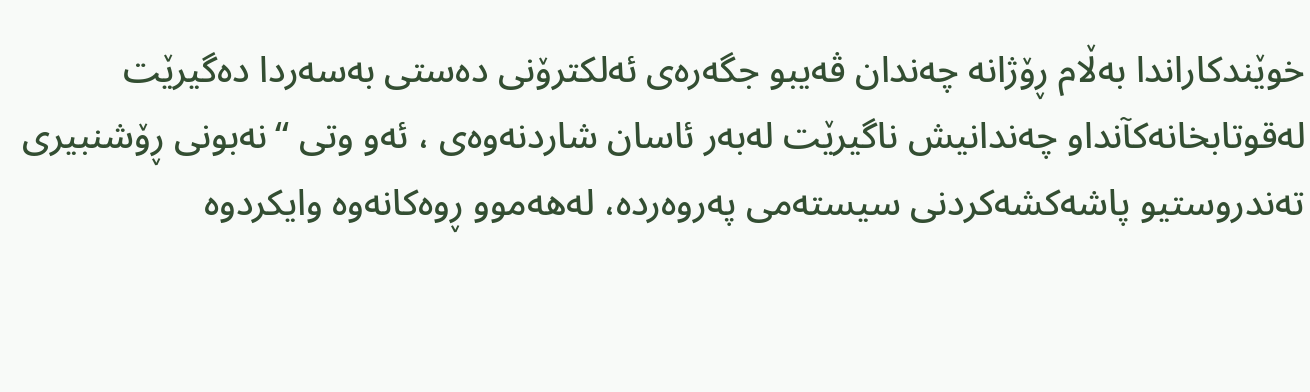خوێندکاراندا بەڵام ڕۆژانە چەندان ڤەیبو جگەرەی ئەلکترۆنی دەستی بەسەردا دەگیرێت لەقوتابخانەکآنداو چەندانیش ناگیرێت لەبەر ئاسان شاردنەوەی ، ئەو وتی “نەبونی ڕۆشنبیری تەندروستیو پاشەکشەکردنی سیستەمی پەروەردە، لەهەموو ڕوەکانەوە وایکردوە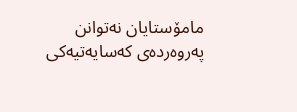مامۆستایان نەتوانن پەروەردەی کەسایەتیەکی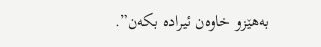بەهێزو خاوەن ئیرادە بکەن”.